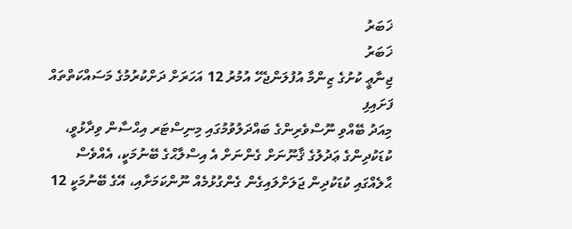ޚަބަރު
ޚަބަރު
ޖިނާޢީ ކުށުގެ ޒިންމާ އުފުލަންޖެހޭ އުމުރު 12 އަހަރަށް ދަށްކުރުމުގެ މަސައްކަތްތައް ފަށައިފި
މިއަދު ބޭއްވި ނޫސްވެރިންގެ ބައްދަލުވުމުގައި މިނިސްޓަރ އިޙްސާން ވިދާޅުވީ، ކުޑަކުދިންގެ ޢަދުލުގެ ޤާނޫނަށް ގެންނަށް އެ އިސްލާޙްގެ ބޭނުމަކީ، އެއްވެސް ޙާލެއްގައި ކުޑަކުދިން ޖަލަށްލައިގެން ގެންގުޅުމެއް ނޫންކަމަށާއި، އޭގެ ބޭނުމަކީ 12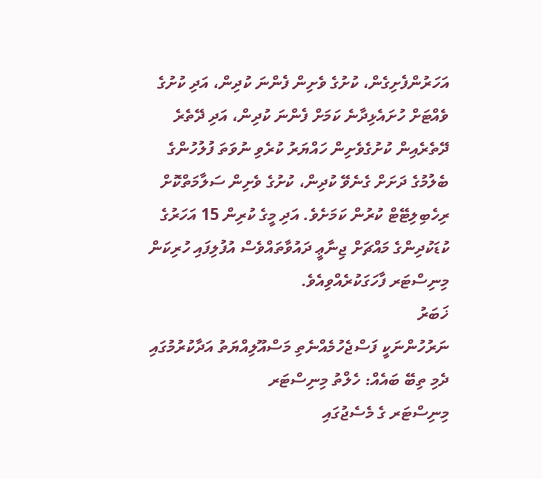އަހަރުންފެށިގެން، ކުށުގެ ވެށިން ފެންނަ ކުދިން، އަދި ކުށުގެ ވެއްޓަށް ހުށައެޅިދާނެ ކަމަށް ފެންނަ ކުދިން، އަދި ދޭތެރެ ދޭތެރެއިން ކުށުގެވެށިން ހައްޔަރު ކުރެވި ނުވަތަ ފުލުހުންގެ ބެލުމުގެ ދަށަށް ގެނެވޭ ކުދިން، ކުށުގެ ވެށިން ސަލާމަތްކޮށް ރިހެބިލިޓޭޓް ކުރުން ކަމަށެވެ. އަދި މީގެ ކުރިން 15 އަހަރުގެ ކުޑަކުދިންގެ މައްޗަށް ޖިނާޢީ ދައުވާތައްވެސް އުފުލިފައި ހުރިކަން މިނިސްޓަރ ފާހަގަކުރެއްވިއެވެ.
ޚަބަރު
ނަރުހުންނަކީ ފަސްޖެހުމެއްނެތި މަސްއޫލިއްޔަތު އަދާކުރުމުގައި ދެމި ތިބޭ ބައެއް: ހެލްތު މިނިސްޓަރ
މިނިސްޓަރ ގެ މެސެޖުގައި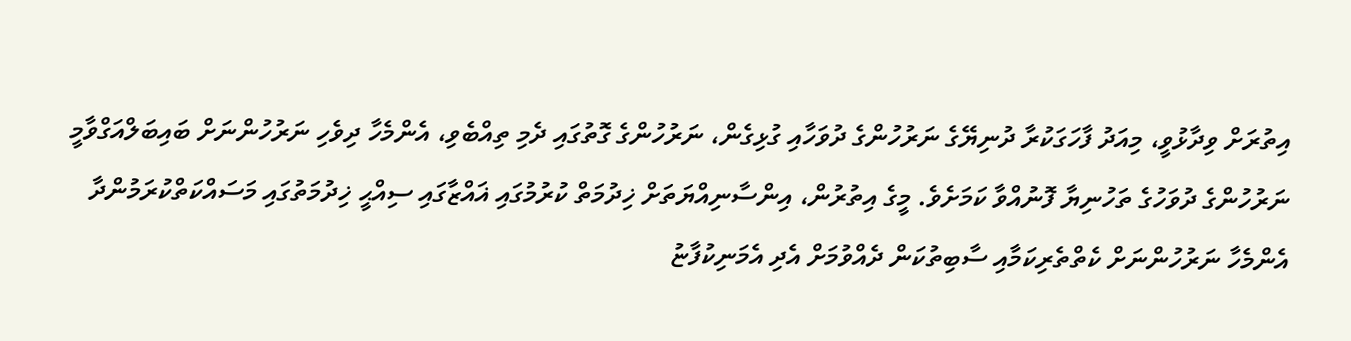އިތުރަށް ވިދާޅުވީ، މިއަދު ފާހަގަކުރާ ދުނިޔޭގެ ނަރުހުންގެ ދުވަހާއި ގުޅިގެން، ނަރުހުންގެ ގޮތުގައި ދެމި ތިއްބެވި، އެންމެހާ ދިވެހި ނަރުހުންނަށް ބައިބަލްއަގްވާމީ ނަރުހުންގެ ދުވަހުގެ ތަހުނިޔާ ފޮނުއްވާ ކަމަށެވެ. މީގެ އިތުރުން، އިންސާނިއްޔަތަށް ޚިދުމަތް ކުރުމުގައި ޣައްޒާގައި ސިއްޙީ ޚިދުމަތުގައި މަސައްކަތްކުރަމުންދާ އެންމެހާ ނަރުހުންނަށް ކެތްތެރިކަމާއި ސާބިތުކަން ދެއްވުމަށް އެދި އެމަނިކުފާޏު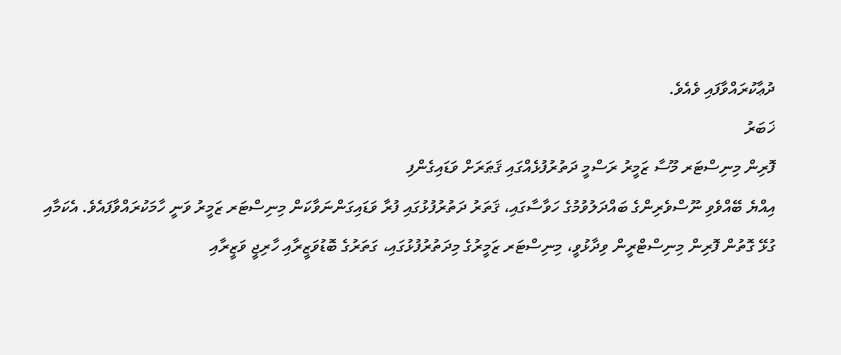ދުޢާކުރައްވާފައި ވެއެވެ.
ޚަބަރު
ފޮރިން މިނިސްޓަރ މޫސާ ޒަމީރު ރަސްމީ ދަތުރުފުޅެއްގައި ޤަޠަރަށް ވަޑައިގެންފި
އިއްޔެ ބޭއްވެވި ނޫސްވެރިންގެ ބައްދަލުވުމުގެ ހަވާސާގައި، ޤަތަރު ދަތުރުފުޅުގައި ފުރާ ވަޑައިގަންނަވާކަން މިނިސްޓަރ ޒަމީރު ވަނީ ހާމަކުރައްވާފައެވެ. އެކަމާއި ގުޅޭ ގޮތުން ފޮރިން މިނިސްޓްރީން ވިދާޅުވީ، މިނިސްޓަރ ޒަމީރުގެ މިދަތުރުފުޅުގައި، ގަތަރުގެ ބޮޑުވަޒީރާއި ހާރިޖީ ވަޒީރާއި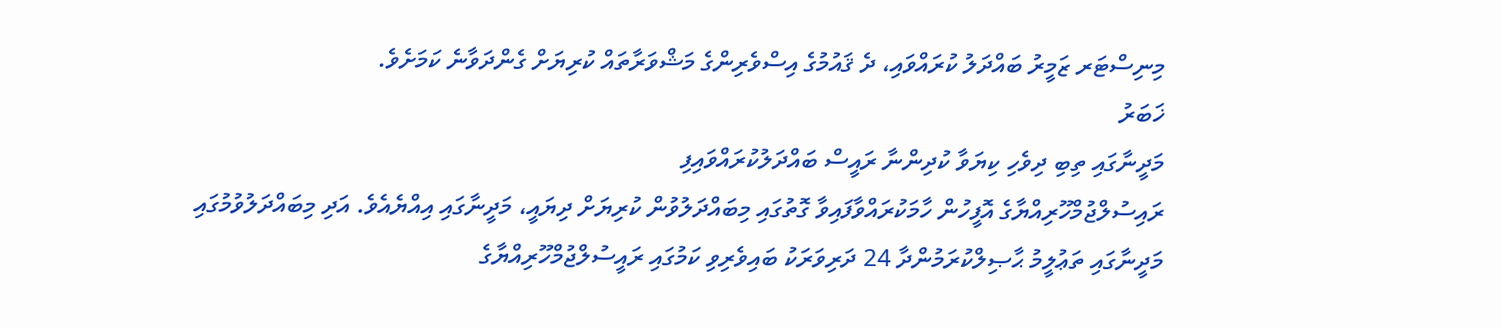މިނިސްޓަރ ޒަމީރު ބައްދަލު ކުރައްވައި، ދެ ޤައުމުގެ އިސްވެރިންގެ މަޝްވަރާތައް ކުރިޔަށް ގެންދަވާނެ ކަމަށެވެ.
ޚަބަރު
މަދީނާގައި ތިބި ދިވެހި ކިޔަވާ ކުދިންނާ ރައީސް ބައްދަލުކުރައްވައިފި
ރައިސުލްޖުމްހޫރިއްޔާގެ އޮފީހުން ހާމަކުރައްވާފައިވާ ގޮތުގައި މިބައްދަލުވުން ކުރިޔަށް ދިޔައީ، މަދީނާގައި އިއްޔެއެވެ. އަދި މިބައްދަލުވުމުގައި މަދީނާގައި ތަޢުލީމު ޙާޞިލްކުރަމުންދާ 24 ދަރިވަރަކު ބައިވެރިވި ކަމުގައި ރައީސުލްޖުމްހޫރިއްޔާގެ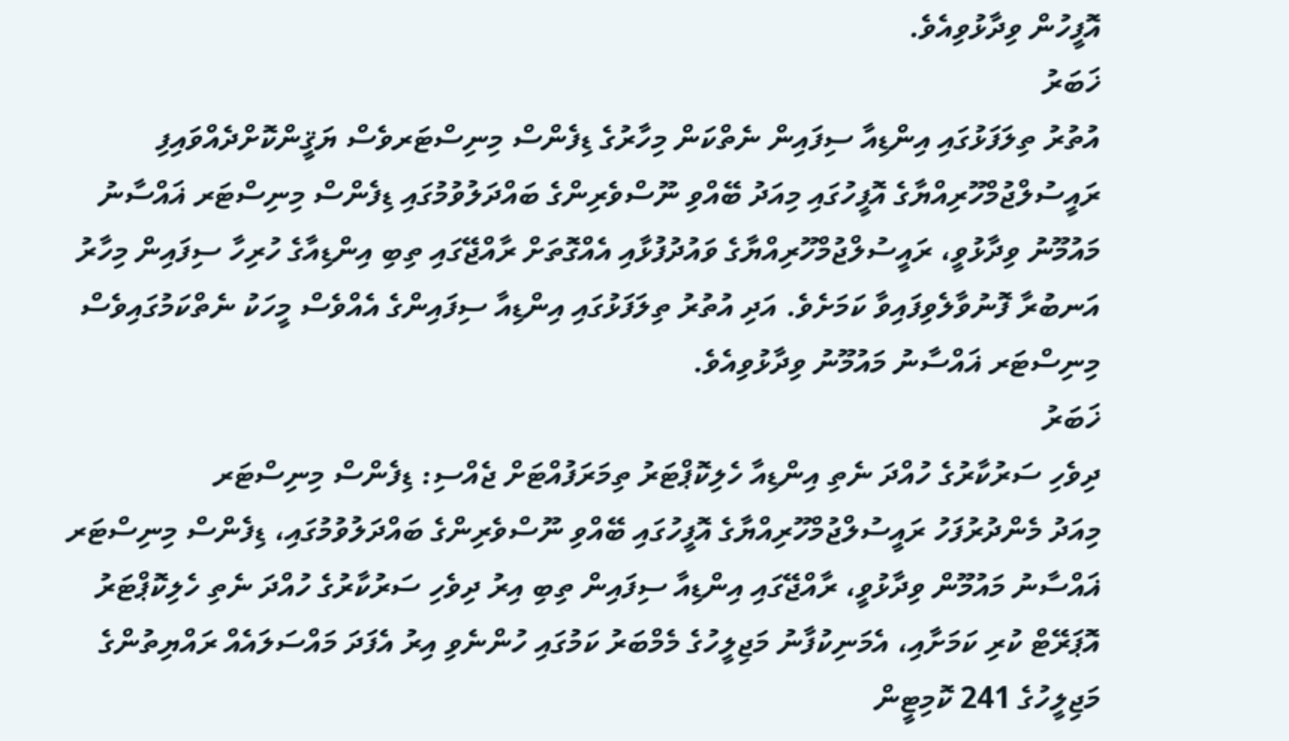އޮފީހުން ވިދާޅުވިއެވެ.
ޚަބަރު
އުތުރު ތިލަފަޅުގައި އިންޑިއާ ސިފައިން ނެތްކަން މިހާރުގެ ޑިފެންސް މިނިސްޓަރވެސް ޔަޤީންކޮށްދެއްވައިފި
ރައީސުލްޖުމްހޫރިއްޔާގެ އޮފީހުގައި މިއަދު ބޭއްވި ނޫސްވެރިންގެ ބައްދަލުވުމުގައި ޑިފެންސް މިނިސްޓަރ ޣައްސާނު މައުމޫނު ވިދާޅުވީ، ރައީސުލްޖުމްހޫރިއްޔާގެ ވައުދުފުޅާއި އެއްގޮތަށް ރާއްޖޭގައި ތިބި އިންޑިއާގެ ހުރިހާ ސިފައިން މިހާރު އަނބުރާ ފޮނުވާލެވިފައިވާ ކަމަށެވެ. އަދި އުތުރު ތިލަފަޅުގައި އިންޑިއާ ސިފައިންގެ އެއްވެސް މީހަކު ނެތްކަމުގައިވެސް މިނިސްޓަރ ޣައްސާނު މައުމޫނު ވިދާޅުވިއެވެ.
ޚަބަރު
ދިވެހި ސަރުކާރުގެ ހުއްދަ ނެތި އިންޑިއާ ހެލިކޮޕްޓަރު ތިމަރަފުއްޓަށް ޖެއްސި: ޑިފެންސް މިނިސްޓަރ
މިއަދު މެންދުރުފަހު ރައީސުލްޖުމްހޫރިއްޔާގެ އޮފީހުގައި ބޭއްވި ނޫސްވެރިންގެ ބައްދަލުވުމުގައި، ޑިފެންސް މިނިސްޓަރ ޣައްސާނު މައުމޫން ވިދާޅުވީ، ރާއްޖޭގައި އިންޑިއާ ސިފައިން ތިބި އިރު ދިވެހި ސަރުކާރުގެ ހުއްދަ ނެތި ހެލިކޮޕްޓަރު އޮޕަރޭޓް ކުރި ކަމަށާއި، އެމަނިކުފާނު މަޖިލީހުގެ މެމްބަރު ކަމުގައި ހުންނެވި އިރު އެފަދަ މައްސަލައެއް ރައްޔިތުންގެ މަޖިލީހުގެ 241 ކޮމިޓީން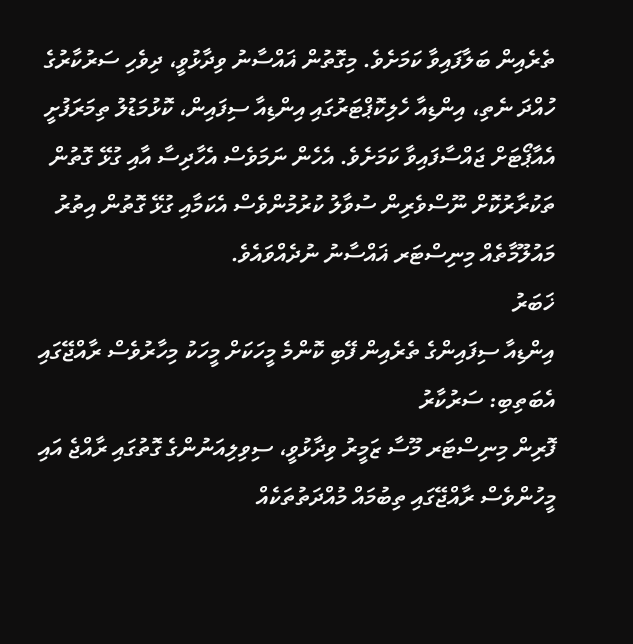ތެރެއިން ބަލާފައިވާ ކަމަށެވެ. މިގޮތުން ޣައްސާނު ވިދާޅުވީ، ދިވެހި ސަރުކާރުގެ ހުއްދަ ނެތި، އިންޑިއާ ހެލިކޮޕްޓަރުގައި އިންޑިއާ ސިފައިން، ކޮޅުމަޑުލު ތިމަރަފުށީ އެއާޕޯޓަށް ޖައްސާފައިވާ ކަމަށެވެ. އެހެން ނަމަވެސް އެހާދިސާ އާއި ގުޅޭ ގޮތުން ތަކުރާރުކޮށް ނޫސްވެރިން ސުވާލު ކުރުމުންވެސް އެކަމާއި ގުޅޭ ގޮތުން އިތުރު މައުލޫމާތެއް މިނިސްޓަރ ޣައްސާނު ނުދެއްވައެވެ.
ޚަބަރު
އިންޑިއާ ސިފައިންގެ ތެރެއިން ފޭބި ކޮންމެ މީހަކަށް މީހަކު މިހާރުވެސް ރާއްޖޭގައި އެބަތިބި: ސަރުކާރު
ފޮރިން މިނިސްޓަރ މޫސާ ޒަމީރު ވިދާޅުވީ، ސިވިލިއަނުންގެ ގޮތުގައި ރާއްޖެ އައި މީހުންވެސް ރާއްޖޭގައި ތިބުމައް މުއްދަތުތަކެއް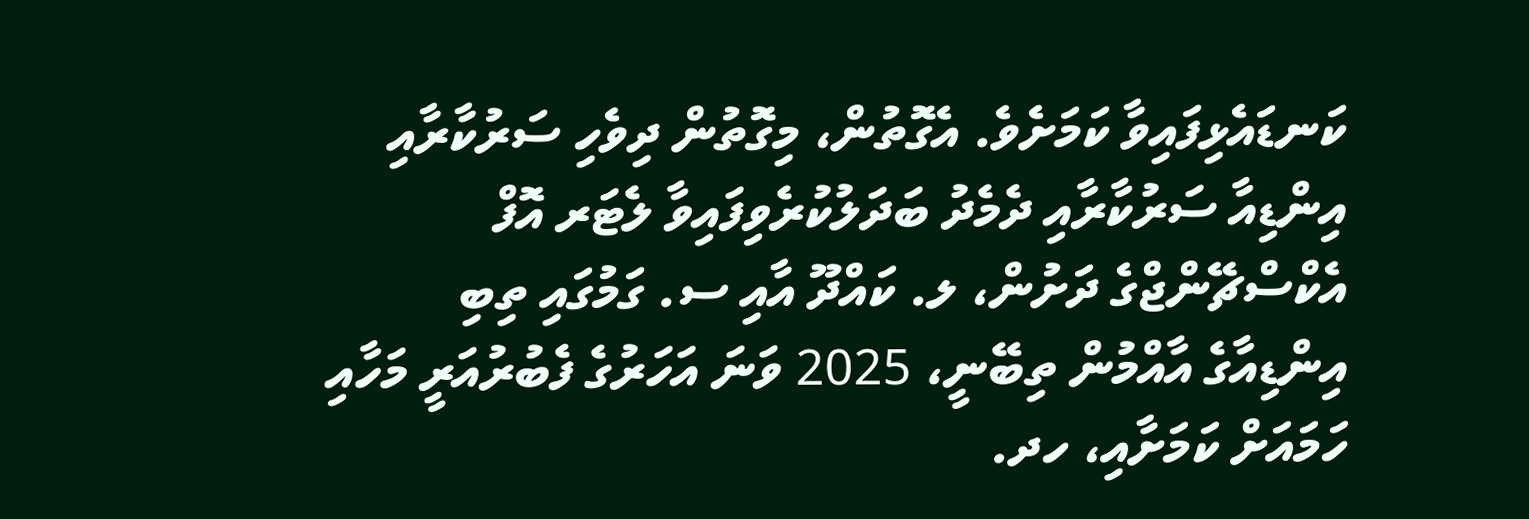ކަނޑައެޅިފައިވާ ކަމަށެވެ. އެގޮތުން، މިގޮތުން ދިވެހި ސަރުކާރާއި އިންޑިއާ ސަރުކާރާއި ދެމެދު ބަދަލުކުރެވިފައިވާ ލެޓަރ އޮފް އެކްސްޗޭންޖްގެ ދަށުން، ލ. ކައްދޫ އާއި ސ. ގަމުގައި ތިބި އިންޑިއާގެ އާއްމުން ތިބޭނީ، 2025 ވަނަ އަހަރުގެ ފެބުރުއަރީ މަހާއި ހަމައަށް ކަމަށާއި، ހދ.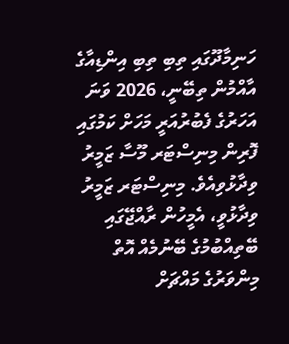ހަނިމާދޫގައި ތިބި ތިބި އިންޑިއާގެ އާއްމުން ތިބޭނީ، 2026 ވަނަ އަހަރުގެ ފެބުރުއަރީ މަހަށް ކަމުގައި ފޮރިން މިނިސްޓަރ މޫސާ ޒަމީރު ވިދާޅުވިއެވެ. މިނިސްޓަރ ޒަމީރު ވިދާޅުވީ، އެމީހުން ރާއްޖޭގައި ބޭތިއްބުމުގެ ބޭނުމެއް އޮތް މިންވަރުގެ މައްޗަށް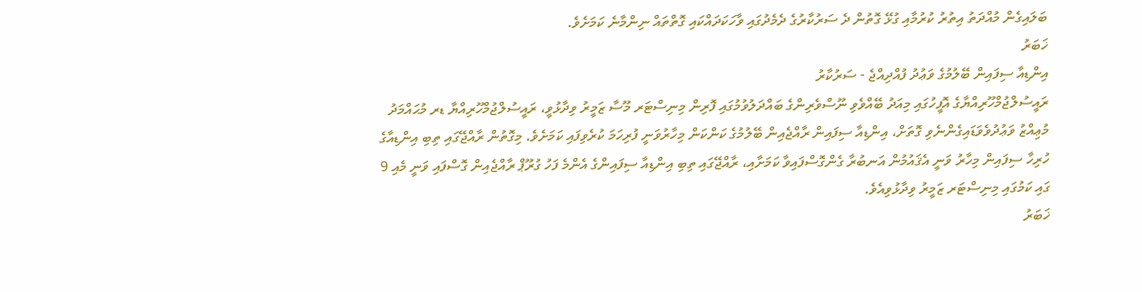ބަލައިގެން މުއްދަތު އިތުރު ކުރުމާއި ގުޅޭ ގޮތުން ދެ ސަރުކާރުގެ ދެމެދުގައި ވާހަކަދައްކައި ގޮތްތައް ނިންމާނެ ކަމަށެވެ.
ޚަބަރު
އިންޑިއާ ސިފައިން ބޭލުމުގެ ވަޢުދު ފުއްދިއްޖެ - ސަރުކާރު
ރައީސުލްޖުމްހޫރިއްޔާގެ އޮފީހުގައި މިއަދު ބޭއްވެވި ނޫސްވެރިންގެ ބައްދަލުވުމުގައި ފޮރިން މިނިސްޓަރ މޫސާ ޒަމީރު ވިދާޅުވީ، ރައީސުލްޖުމްހޫރިއްޔާ ޑރ މުޙައްމަދު މުޢިއްޒު ވަޢުދުވެވަޑައިގެންނެވި ގޮތަށް، އިންޑިއާ ސިފައިން ރާއްޖެއިން ބޭލުމުގެ ކަންކަން މިހާރުވަނީ ފުރިހަމަ ކުރެވިފައި ކަމަށެވެ. މިގޮތުން ރާއްޖޭގައި ތިބި އިންޑިއާގެ ހުރިހާ ސިފައިން މިހާރު ވަނީ އެޤައުމުން އަނބުރާ ގެންގޮސްފައިވާ ކަމަށާއި، ރާއްޖޭގައި ތިބި އިންޑިއާ ސިފައިންގެ އެންމެ ފަހު ގުރޫޕް ރާއްޖެއިން ގޮސްފައި ވަނީ މެއި 9 ގައި ކަމުގައި މިނިސްޓަރ ޒަމީރު ވިދާޅުވިއެވެ.
ޚަބަރު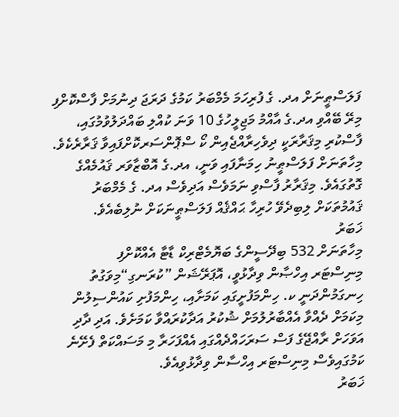ފަލަސްޠީނަށް އދ. ގެ ފުރިހަމަ މެމްބަރު ކަމުގެ ދަރަޖަ ދިނުމަށް ފާސްކޮށްފި
މިރޭ ބޭއްވި އދ.ގެ އާއްމު މަޖިލީހުގެ 10 ވަނަ ކުއްލި ބައްދަލުވުމުގައި، ފާސްކުރި މިޤަރާރަކީ ދިވެހިރާއްޖެއިން ކޯ ސްޕޮންސަރކޮށްފައިވާ ޤަރާރެކެވެ. މިހާތަނަށް ފަލަސްޠީނު ހިމަނާފައި ވަނީ، އދ.ގެ އޮބްޒާވަރ ޤައުމެއްގެ ގޮތުގައެވެ. މިޤަރާރު ފާސްވި ނަމަވެސް އަދިވެސް އދ. ގެ މެމްބަރު ޤައުމުތަކަށް ލިބިދެވޭ ހުރިހާ ޙައްޤެއް ފަލަސްޠީނަކަށް ނުލިބެއެވެ.
ޚަބަރު
މިހާތަނަށް 532 ބިދޭސީންގެ ބަޔޮމެޓްރިކް ޑާޓާ އެއްކޮށްފި
މިނިސްޓަރ އިހްޞާން ވިދާޅުވީ، އޮޕަރޭޝަން ”ކުރަނގި“މިވަގުތު ހިނގަމުންދަނީ ކ. ހިންމަފުށީގައި ކަމަށާއި، ހިންމަފުށި ކައުންސިލުން މިކަމަށް ދެއްވާ އެއްބާރުލުމަށް ޝުކުރު އަދާކުރައްވާ ކަމަށެވެ. އަދި ދާދި އަވަހަށް ރާއްޖޭގެ ފަސް ސަރަހައްދެއްގައި އެއްފަހަރާ މި މަސައްކަތް ފެށޭނެ ކަމުގައިވެސް މިނިސްޓަރ އިހްސާން ވިދާޅުވިއެވެ.
ޚަބަރު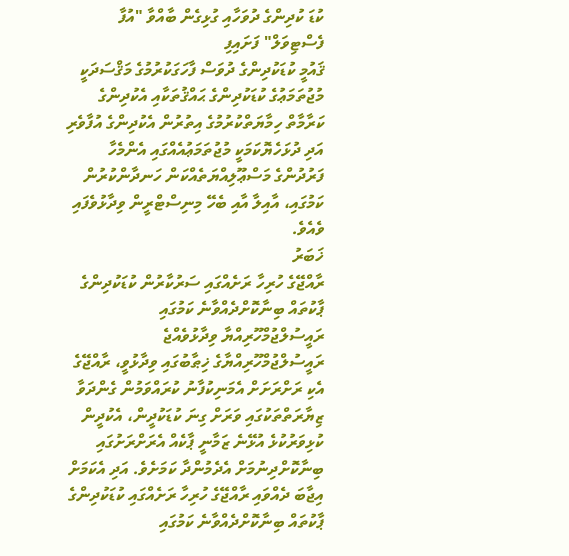ކުޑަ ކުދިންގެ ދުވަހާއި ގުޅިގެން ބާއްވާ "އުފާ ފެސްޓިވަލް" ފަށައިފި
ޤައުމީ ކުޑަކުދިންގެ ދުވަސް ފާހަގަކުރުމުގެ މަޤްސަދަކީ މުޖުތަމަޢުގެ ކުޑަކުދިންގެ ޙައްޤުތަކާއި އެކުދިންގެ ކަރާމާތް ހިމާޔަތްކުރުމުގެ އިތުރުން އެކުދިންގެ އުފާވެރި އަދި ދުޅަހެޔޮކަމަކީ މުޖުތަމަޢުއެއްގައި އެންމެހާ ފަރުދުންގެ މަސްޢޫލިއްޔަތެއްކަން ހަނދާންކުރުން ކަމުގައި، އާއިލާ އާއި ބެހޭ މިނިސްޓްރީން ވިދާޅުވެފައި ވެއެވެ.
ޚަބަރު
ރާއްޖޭގެ ހުރިހާ ރަށެއްގައި ސަރުކާރުން ކުޑަކުދިންގެ ޕާކުތައް ބިނާކޮށްދެއްވާނެ ކަމުގައި ރައީސުލްޖުމްހޫރިއްޔާ ވިދާޅުވެއްޖެ
ރައީސުލްޖުމްހޫރިއްޔާގެ ޚިޠާބުގައި ވިދާޅުވީ، ރާއްޖޭގެ އެކި ރަށްރަށަށް އެމަނިކުފާނު ކުރައްވަމުން ގެންދަވާ ޒިޔާރަތްތަކުގައި ވަރަށް ގިނަ ކުޑަކުދީން، އެކުދީން ކުޅިވަރުކުޅެ އުޅޭނެ ޒަމާނީ ޕާކެއް އެރަށްރަށުގައި ބިނާކޮށްދިނުމަށް އެދެމުންދާ ކަމަށެވެ. އަދި އެކަމަށް އިޖާބަ ދެއްވައި ރާއްޖޭގެ ހުރިހާ ރަށެއްގައި ކުޑަކުދިންގެ ޕާކުތައް ބިނާކޮށްދެއްވާނެ ކަމުގައި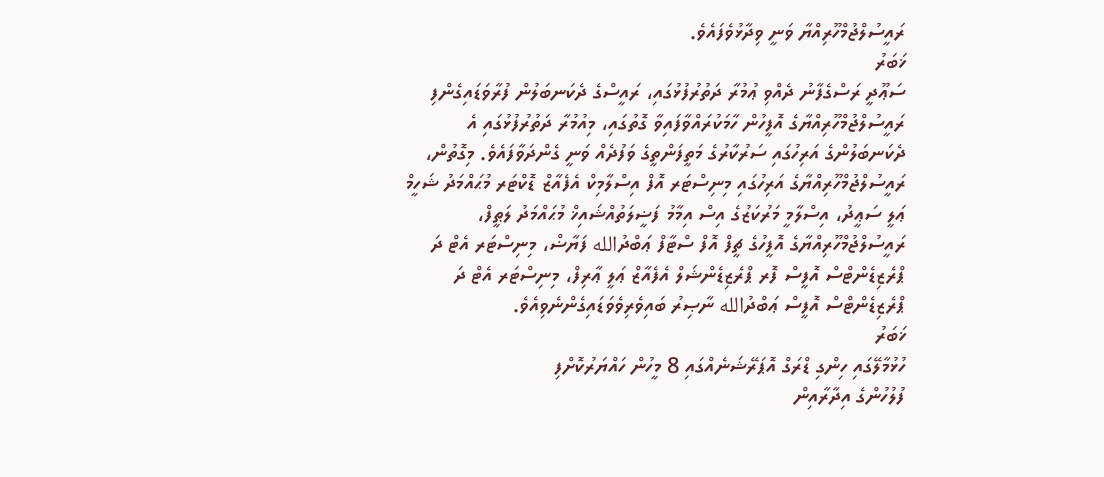ރައީސުލްޖުމްހޫރިއްޔާ ވަނީ ވިދާޅުވެފައެވެ.
ޚަބަރު
ސަޢޫދީ ރަސްގެފާނު ދެއްވި ޢުމުރާ ދަތުރުފުޅުގައި، ރައީސްގެ ދެކަނބަލުން ފުރާވަޑައިގެންފި
ރައީސުލްޖުމްހޫރިއްޔާގެ އޮފީހުން ހާމަކުރައްވާފައިވާ ގޮތުގައި، މިއުމުރާ ދަތުރުފުޅުގައި އެ ދެކަނބަލުންގެ އަރިހުގައި ސަރުކާރުގެ މަތީފަންތީގެ ވަފުދެއް ވަނީ ގެންދަވާފައެވެ. މިގޮތުން، ރައީސުލްޖުމްހޫރިއްޔާގެ އަރިހުގައި މިނިސްޓަރ އޮފް އިސްލާމިކް އެފެއާޒް ޑޮކްޓަރ މުޙައްމަދު ޝަހީމް ޢަލީ ސަޢީދު، އިސްލާމީ މަރުކަޒުގެ އިސް އިމާމު ފަޟީލަތުއްޝައިޚް މުޙައްމަދު ލަޠީފް، ރައީސުލްޖުމްހޫރިއްޔާގެ އޮފީހުގެ ޗީފް އޮފް ސްޓާފް ޢަބްދުالله ފަޔާޟް، މިނިސްޓަރ އެޓް ދަ ޕްރެޒިޑެންޓްސް އޮފީސް ފޮރ ޕްރެޒިޑެންޝަލް އެފެއާޒް ޢަލީ ޢާރިފް، މިނިސްޓަރ އެޓް ދަ ޕްރެޒިޑެންޓްސް އޮފީސް ޢަބްދުالله ނާޞިރު ބައިވެރިވެވަޑައިގެންނެވިއެވެ.
ޚަބަރު
ހުޅުމާލޭގައި ހިންގި ޑްރަގް އޮޕަރޭޝަނެއްގައި 8 މީހުން ހައްޔަރުކޮށްފި
ފުލުހުންގެ އިދާރާއިން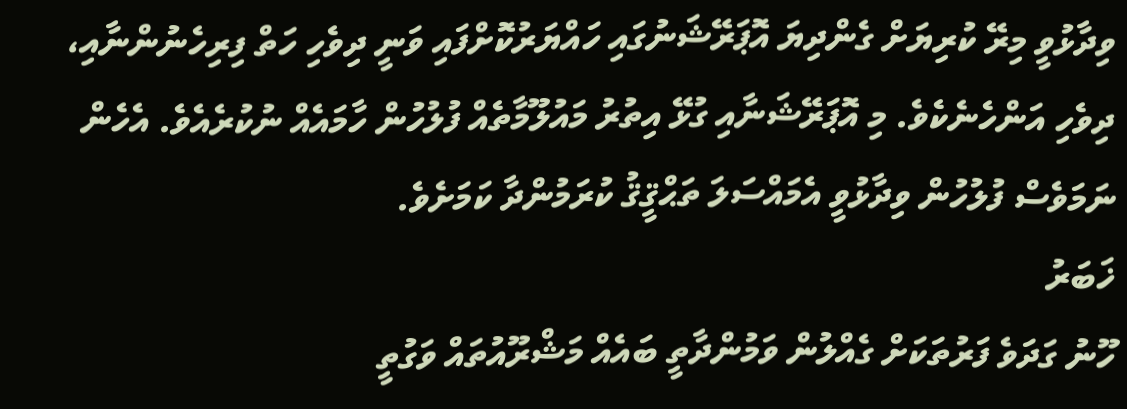ވިދާޅުވީ މިރޭ ކުރިޔަށް ގެންދިޔަ އޮޕަރޭޝަނުގައި ހައްޔަރުކޮށްފައި ވަނީ ދިވެހި ހަތް ފިރިހެނުންނާއި، ދިވެހި އަންހެނެކެވެ. މި އޮޕަރޭޝަނާއި ގުޅޭ އިތުރު މައުލޫމާތެއް ފުލުހުން ހާމައެއް ނުކުރެއެވެ. އެހެން ނަމަވެސް ފުލުހުން ވިދާޅުވީ އެމައްސަލަ ތަޙްޤީޤު ކުރަމުންދާ ކަމަށެވެ.
ޚަބަރު
ހޫނު ގަދަވެ ފަރުތަކަށް ގެއްލުން ވަމުންދާތީ ބައެއް މަޝްރޫއުތައް ވަގުތީ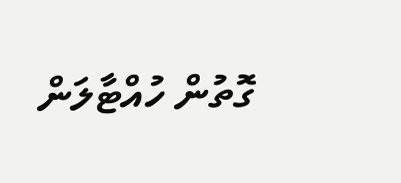ގޮތުން ހުއްޓާލަން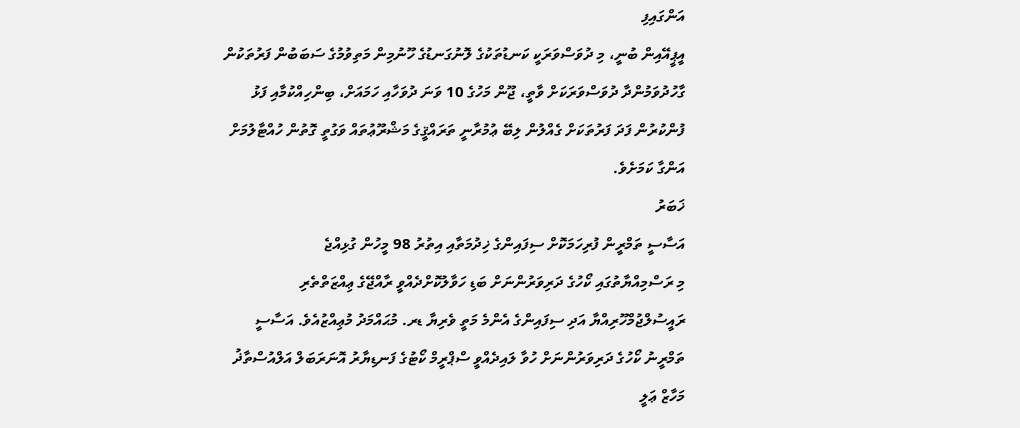އަންގައިފި
އީޕީއޭއިން ބުނީ، މި ދުވަސްވަރަކީ ކަނޑުތަކުގެ ލޮނުގަނޑުގެ ހޫނުމިން މަތިވުމުގެ ސަބަބުން ފަރުތަކުން ގާހުދުވަމުންދާ ދުވަސްވަރަކަށް ވާތީ، ޖޫން މަހުގެ 10 ވަނަ ދުވަހާއި ހަމައަށް، ބިންހިއްކުމާއި ފަޅު ފުންކުރުން ފަދަ ފަރުތަކަށް ގެއްލުން ލިބޭ ޢުމުރާނީ ތަރައްޤީގެ މަޝްރޫޢުތައް ވަގުތީ ގޮތުން ހުއްޓާލުމަށް އަންގާ ކަމަށެވެ.
ޚަބަރު
އަސާސީ ތަމްރީން ފުރިހަމަކޮށް ސިފައިންގެ ޚިދުމަތާއި އިތުރު 98 މީހުން ގުޅިއްޖެ
މި ރަސްމިއްޔާތުގައި ކޯހުގެ ދަރިވަރުންނަށް ބަޑި ހަވާލުކޮށްދެއްވީ ރާއްޖޭގެ ޢިއްޒަތްތެރި ރައީސުލްޖުމްހޫރިއްޔާ އަދި ސިފައިންގެ އެންމެ މަތީ ވެރިޔާ ޑރ. މުޙައްމަދު މުޢިއްޒުއެވެ. އަސާސީ ތަމްރީނު ކޯހުގެ ދަރިވަރުންނަށް ހުވާ ލައިދެއްވީ ސްޕްރީމް ކޯޓުގެ ފަނޑިޔާރު އޮނަރަބަލް އަލްއުސްތާޛު މަހާޒް ޢަލީ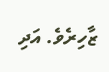ޒާހިރެވެ. އަދި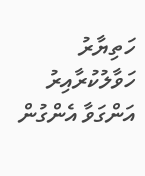ހަތިޔާރު ހަވާލުކުރާއިރު އަންގަވާ އެންގުން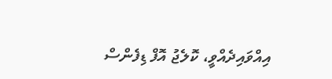އިއްވައިދެއްވީ، ކޮލެޖު އޮފް ޑިފެންސް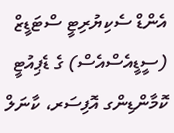އެންޑް ސެކިޔުރިޓީ ސްޓަޑީޒް (ސީޑީއެސްއެސް) ގެ ޑެޕިއުޓީ ކޮމާންޑިންގ އޮފިސަރ، ކާނަލް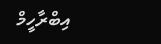އިބްރާހީމް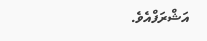އަޝްރަފްއެވެ.